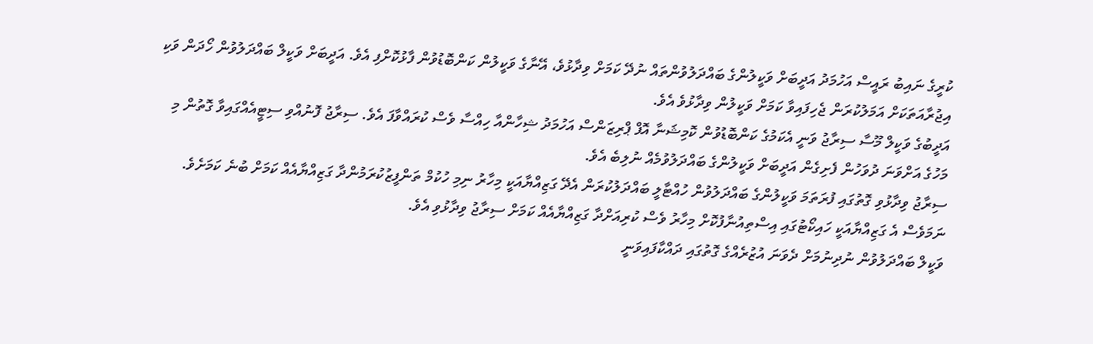ކުރީގެ ނައިބު ރައީސް އަހުމަދު އަދީބަށް ވަކީލުންގެ ބައްދަލުވުންތައް ނުދޭ ކަމަށް ވިދާޅުވެ، އޭނާގެ ވަކީލުން ކަންބޮޑުވުން ފާޅުކޮށްފި އެވެ. އަދީބަށް ވަކީލް ބައްދަލުވުން ހޯދަން ވަކި އިޖުރާއަތަކަށް އަމަލުކުރަން ޖެހިފައިވާ ކަމަށް ވަކީލުން ވިދާޅުވެ އެވެ.
އަދީބުގެ ވަކީލް މޫސާ ސިރާޖު ވަނީ އެކަމުގެ ކަންބޮޑުވުން ކޮމިޝަނާ އޮފް ޕްރިޒަންސް އަހުމަދު ޝިހާންއާ ހިއްސާ ވެސް ކުރައްވާފަ އެވެ. ސިރާޖު ފޮނުއްވި ސިޓީއެއްގައިވާ ގޮތުން މި މަހުގެ އަށްވަނަ ދުވަހުން ފެށިގެން އަދީބަށް ވަކީލުންގެ ބައްދަލުވުމެއް ނުލިބެ އެވެ.
ސިރާޖު ވިދާޅުވި ގޮތުގައި ފުރަތަމަ ވަކީލުންގެ ބައްދަލުވުން ހުއްޓާލީ ބައްދަލުކުރަން އެދޭ ގަޒިއްޔާއަކީ މިހާރު ނިމި ހުކުމް ތަންފީޒުކުރަމުންދާ ގަޒިއްޔާއެއް ކަމަށް ބުނެ ކަމަށެވެ. ނަމަވެސް އެ ގަޒިއްޔާއަކީ ހައިކޯޓުގައި އިސްތިއުނާފުކޮށް މިހާރު ވެސް ކުރިއަށްދާ ގަޒިއްޔާއެއް ކަމަށް ސިރާޖު ވިދާޅުވި އެވެ.
ވަކީލް ބައްދަލުވުން ނުދިނުމަށް ދެވަނަ އުޒުރެއްގެ ގޮތުގައި ދައްކާފައިވަނީ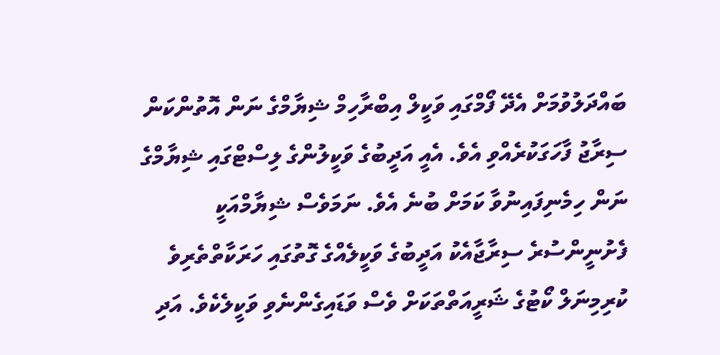ބައްދަލުވުމަށް އެދޭ ފޯމްގައި ވަކީލް އިބްރާހިމް ޝިޔާމްގެ ނަން އޮތުންކަން ސިރާޖު ފާހަގަކުރެއްވި އެވެ. އެއީ އަދީބުގެ ވަކީލުންގެ ލިސްޓްގައި ޝިޔާމްގެ ނަން ހިމެނިފައިނުވާ ކަމަށް ބުނެ އެވެ. ނަމަވެސް ޝިޔާމްއަކީ ފެށުނީންސުރެ ސިރާޖާއެކު އަދީބުގެ ވަކީލެއްގެ ގޮތުގައި ހަރަކާތްތެރިވެ ކުރިމިނަލް ކޯޓުގެ ޝަރީއަތްތަކަށް ވެސް ވަޑައިގެންނެވި ވަކީލެކެވެ. އަދި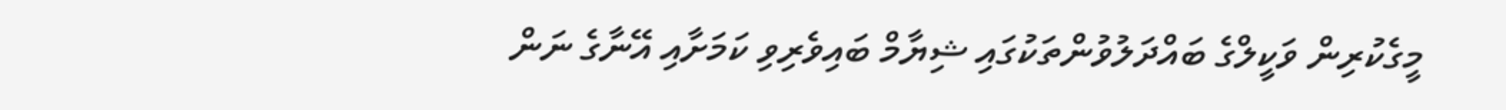މީގެކުރިން ވަކީލްގެ ބައްދަލުވުންތަކުގައި ޝިޔާމް ބައިވެރިވި ކަމަށާއި އޭނާގެ ނަން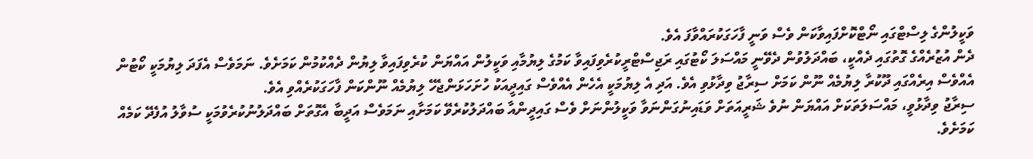ވަކީލުންގެ ލިސްޓްގައި ނޯޓްކޮށްފައިވާކަން ވެސް ވަނީ ފާހަގަކުރައްވާފަ އެވެ.
ދެން އުޒުރެއްގެ ގޮތުގައި ދެއްކީ، ބައްދަލުވުން ދެވޭނީ މައްސަލަ ކޯޓުގައި ރަޖިސްޓްރީކުރެވިފައިވާ ކަމުގެ ލިޔުމާއި ވަކީލުން އައްޔަން ކުރެވިފައިވާ ލިޔުން ދެއްކުމުން ކަމަށެވެ. ނަމަވެސް އެފަދަ ލިޔުމަކީ ކޯޓުން އެއްވެސް އިރެއްގައި ދޫކުރާ ލިޔުމެއް ނޫން ކަމަށް ސިރާޖު ވިދާޅުވި އެވެ. އަދި އެ ލިޔުމަކީ އެހެން އެއްވެސް ގައިދީއަކު ހުށަހަޅަންޖެހޭ ލިޔުމެއް ނޫންކަން ފާހަގަކުރެއްވި އެވެ.
ސިރާޖު ވިދާޅުވީ، މައްސަލަތަކަށް އައްޔަން ނުވެ ޝަރީއަތަށް ވަޑައިނުގަންނަވާ ވަކީލުންނަށް ވެސް ގައިދީންއާ ބައްދަލުކުރެވޭ ކަމަށާއި ނަމަވެސް އަދީބާ އެގޮތަށް ބައްދަލުނުކުރެވުމަކީ ސުވާލު އުފެދޭ ކަމެއް ކަމަށެވެ.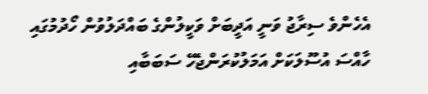އެހެންވެ ސިރާޖު ވަނީ އަދީބަށް ވަކީލުންގެ ބައްދަލުވުން ހޯދުމުގައި ހާއްސަ އުސޫލަކަށް އަމަލުކުރަންޖެހޭ ސަބަބާއި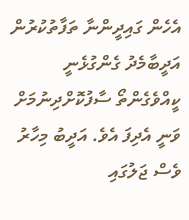އެހެން ގައިދީންނާ ތަފާތުކުރުން އަދީބާމެދު ގެންގުޅެނީ ކީއްވެގެންތޯ ސާފުކޮށްދިނުމަށް ވަނީ އެދިފަ އެވެ. އަދީބު މިހާރު ވެސް ޖަލުގައި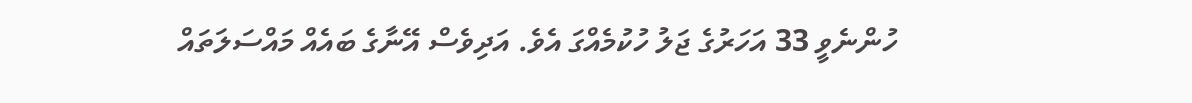ހުންނެވީ 33 އަހަރުގެ ޖަލު ހުކުމެއްގަ އެވެ. އަދިވެސް އޭނާގެ ބައެއް މައްސަލަތައް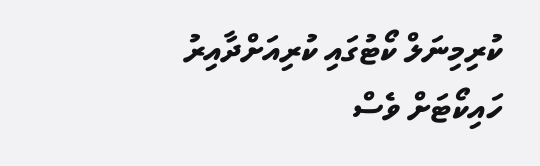ކުރިމިނަލް ކޯޓުގައި ކުރިއަށްދާއިރު ހައިކޯޓަށް ވެސް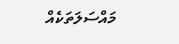މައްސަލަތަކެއް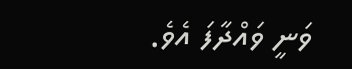ވަނީ ވައްދާފަ އެވެ.